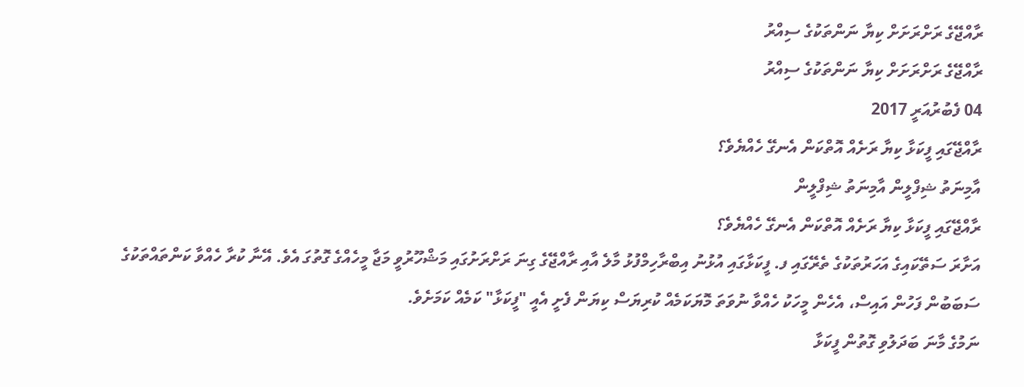ރާއްޖޭގެ ރަށްރަށަށް ކިޔާ ނަންތަކުގެ ސިއްރު
ރާއްޖޭގެ ރަށްރަށަށް ކިޔާ ނަންތަކުގެ ސިއްރު
04 ފެބުރުއަރީ 2017
ރާއްޖޭގައި ފީކަޅާ ކިޔާ ރަށެއް އޮތްކަން އެނގޭ ހެއްޔެވެ؟
އާމިނަތު ޝިފްލީން އާމިނަތު ޝިފްލީން
ރާއްޖޭގައި ފީކަޅާ ކިޔާ ރަށެއް އޮތްކަން އެނގޭ ހެއްޔެވެ؟
އަށާރަ ސަތޭކައިގެ އަހަރުތަކުގެ ތެރޭގައި ފ. ފީކަޅާގައި އުޅުނު އިބްރާހިމްފުޅު މާލެ އާއި ރާއްޖޭގެ ގިނަ ރަށްރަށުގައި މަޝްހޫރުވީ މަޖާ މީހެއްގެ ގޮތުގަ އެވެ. އޭނާ ކުރާ ހެއްވާ ކަންތައްތަކުގެ ސަބަބުން ފަހުން އައިސް، އެހެން މީހަކު ހެއްވާ ނުވަތަ މޮޔަކަމެއް ކުރިޔަސް ކިޔަން ފެށީ އެއީ "ފީކަޅާ" ކަމެއް ކަމަށެވެ.
ނަމުގެ މާނަ ބަދަލުވި ގޮތުން ފީކަޅާ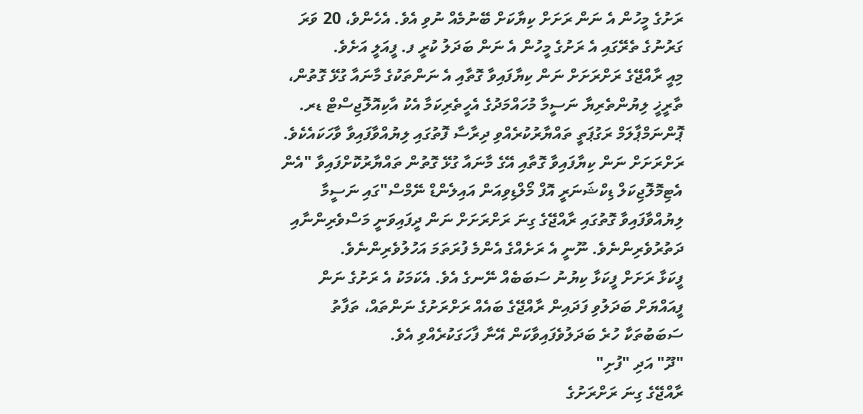ރަށުގެ މީހުން އެ ނަން ރަށަށް ކިޔާކަށް ބޭނުމެއް ނުވި އެވެ. އެހެންވެ، 20 ވަރަ ގަރުނުގެ ތެރޭގައި އެ ރަށުގެ މީހުން އެ ނަން ބަދަލު ކުރީ ފ. ފީއަލީ އަށެވެ.
މިއީ ރާއްޖޭގެ ރަށްރަށަށް ނަން ކިޔާފައިވާ ގޮތާއި އެ ނަންތަކުގެ މާނައާ ގުޅޭ ގޮތުން، ތާރީޚީ ލިޔުންތެރިޔާ ނަސީމާ މުހައްމަދުގެ އެހީތެރިކަމާ އެކު އާކިއޮލޮޖިސްޓް ޑރ. ޕޮންނަމްޕާލަމް ރަގުޕަތީ ތައްޔާރުކުރެއްވި ދިރާސާ ފޮތުގައި ލިޔުއްވާފައިވާ ވާހަކައެކެވެ.
ރަށްރަށަށް ނަން ކިޔާފައިވާ ގޮތާއި އޭގެ މާނައާ ގުޅޭ ގޮތުން ތައްޔާރުކޮށްފައިވާ "އެން އެޓިމޮލޮޖިކަލް ޑިކްޝަނަރީ އޮފް މޯލްޑިވިއަން އައިލެންޑް ނޭމްސް"ގައި ނަސީމާ ލިޔުއްވާފައިވާ ގޮތުގައި ރާއްޖޭގެ ގިނަ ރަށްރަށަށް ނަން ދީފައިވަނީ މަސްވެރިންނާއި ދަތުރުވެރިންނެވެ. ނޫނީ އެ ރަށެއްގެ އެންމެ ފުރަތަމަ އަހުލުވެރިންނެވެ.
ފީކަޅާ ރަށަށް ފީކަޅާ ކިޔުނު ސަބަބެއް ނޭނގެ އެވެ. އެކަމަކު އެ ރަށުގެ ނަން ފީއައްޔަށް ބަދަލުވި ފަދައިން ރާއްޖޭގެ ބައެއް ރަށްރަށުގެ ނަންތައް، ތަފާތު ސަބަބުތަކާ ހުރެ ބަދަލުވެފައިވާކަން އޭނާ ފާހަގަކުރެއްވި އެވެ.
"ދޫ" އަދި "ފުށި"
ރާއްޖޭގެ ގިނަ ރަށްރަށުގެ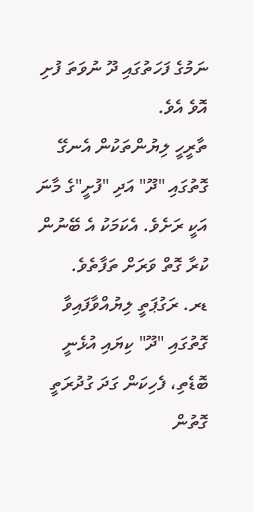ނަމުގެ ފަހަތުގައި ދޫ ނުވަތަ ފުށި އޮވެ އެވެ.
ތާރީހީ ލިޔުންތަކުން އެނގޭ ގޮތުގައި "ދޫ" އަދި "ފުށީ"ގެ މާނަ އަކީ ރަށެވެ. އެކަމަކު އެ ބޭނުން ކުރާ ގޮތް ވަރަށް ތަފާތެވެ.
ޑރ. ރަގުޕަތީ ލިޔުއްވާފައިވާ ގޮތުގައި "ދޫ" ކިޔައި އުޅެނީ ބޮޑެތި، ފެހިކަން ގަދަ ގުދުރަތީ ގޮތުން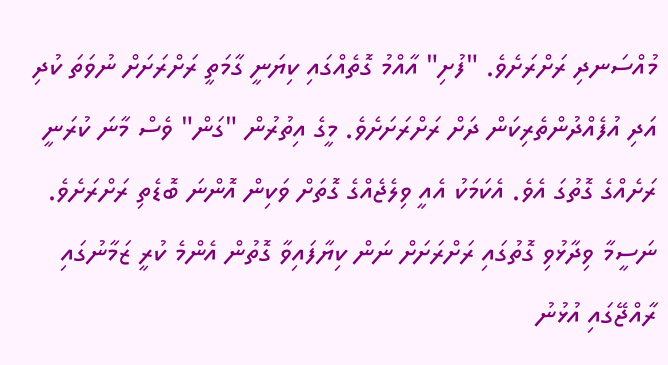މުއްސަނދި ރަށްރަށެވެ. "ފުށި" އާއްމު ގޮތެއްގައި ކިޔަނީ ގާމަތީ ރަށްރަށަށް ނުވަތަ ކުދި އަދި އުފެއްދުންތެރިކަން ދަށް ރަށްރަށަށެވެ. މީގެ އިތުރުން "ގަން" ވެސް މާނަ ކުރަނީ ރަށެއްގެ ގޮތުގަ އެވެ. އެކަމަކު އެއީ ވިލެޖެއްގެ ގޮތަށް ވަކިން އޮންނަ ބޮޑެތި ރަށްރަށެވެ.
ނަސީމާ ވިދާޅުވި ގޮތުގައި ރަށްރަށަށް ނަން ކިޔާފައިވާ ގޮތުން އެންމެ ކުރީ ޒަމާނުގައި ރާއްޖޭގައި އުޅުނު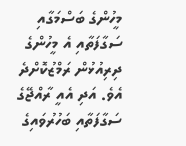މީހުންގެ ބަސްމަގާއި ސަގާފަތާއި އެ މީހުންގެ ދިރިއުޅުން ރަމްޒުކޮށްދެ އެވެ. އަދި އެއީ ރާއްޖޭގެ ސަގާފަތާއި ބަހުރުވައިގެ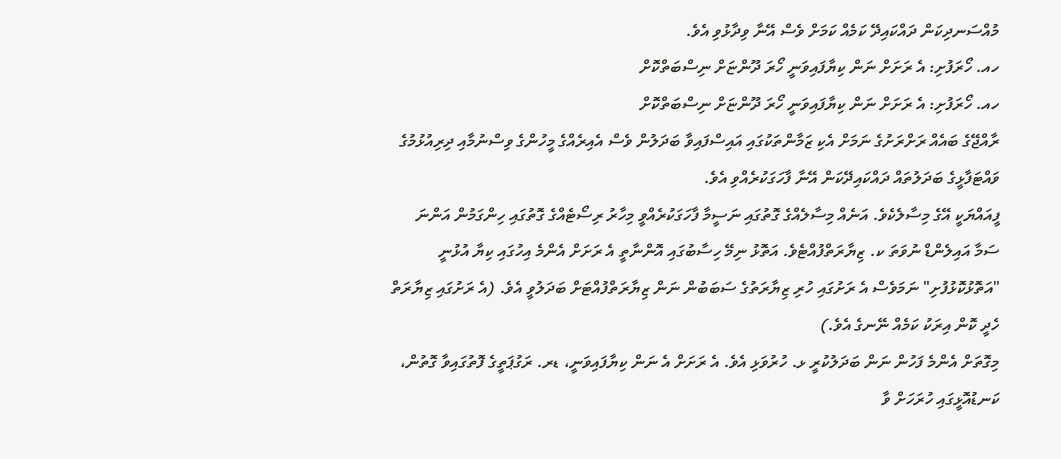މުއްސަނދިކަން ދައްކައިދޭ ކަމެއް ކަމަށް ވެސް އޭނާ ވިދާޅުވި އެވެ.
ހއ. ހޯރަފުށި: އެ ރަށަށް ނަން ކިޔާފައިވަނީ ހޯރަ ދޫންޏަށް ނިސްބަތްކޮށް
ހއ. ހޯރަފުށި: އެ ރަށަށް ނަން ކިޔާފައިވަނީ ހޯރަ ދޫންޏަށް ނިސްބަތްކޮށް
ރާއްޖޭގެ ބައެއް ރަށްރަށުގެ ނަމަށް އެކި ޒަމާންތަކުގައި އައިސްފައިވާ ބަދަލުން ވެސް އެއިރެއްގެ މީހުންގެ ވިސްނުމާއި ދިރިއުޅުމުގެ ވައްޓަފާޅީގެ ބަދަލުތައް ދައްކައިދޭކަން އޭނާ ފާހަގަކުރެއްވި އެވެ.
ފީއައްޔަކީ އޭގެ މިސާލެކެވެ. އަނެއް މިސާލެއްގެ ގޮތުގައި ނަސީމާ ފާހަގަކުރެއްވީ މިހާރު ރިސޯޓެއްގެ ގޮތުގައި ހިންގަމުން އަންނަ ސަމާ އައިލެންޑް ނުވަތަ ކ. ޒިޔާރަތްފުއްޓެވެ. އަތޮޅު ނިމޭ ހިސާބުގައި އޮންނާތީ އެ ރަށަށް އެންމެ އިހުގައި ކިޔާ އުޅުނީ "އަތޮޅުކޮޅުފުށި" ނަމަވެސް އެ ރަށުގައި ހުރި ޒިޔާރަތުގެ ސަބަބުން ނަން ޒިޔާރަތްފުއްޓަށް ބަދަލުވީ އެވެ. (އެ ރަށުގައި ޒިޔާރަތް ހެދީ ކޮން އިރަކު ކަމެއް ނޭނގެ އެވެ.)
މިގޮތަށް އެންމެ ފަހުން ނަން ބަދަލުކުރީ ޅ. ހުރުވަޅި އެވެ. އެ ރަށަށް އެ ނަން ކިޔާފައިވަނީ، ޑރ. ރަގުޕަތީގެ ފޮތުގައިވާ ގޮތުން، ކަނޑުއޮޅީގައި ހުރަހަށް ވާ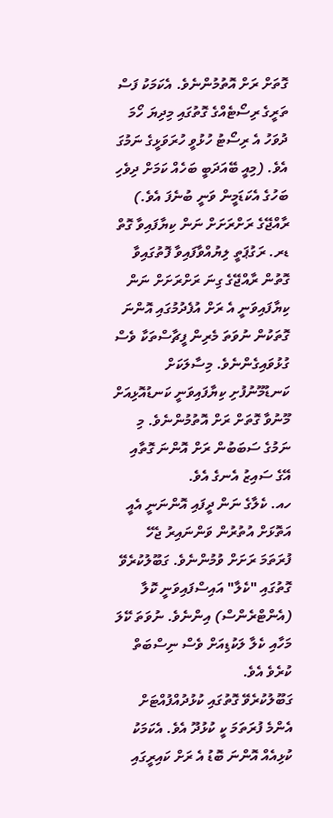ގޮތަށް ރަށް އޮތުމުންނެވެ. އެކަމަކު ފަސް ތަރީގެ ރިސޯޓެއްގެ ގޮތުގައި މިދިޔަ ހޯމަ ދުވަހު އެ ރިސޯޓު ހުޅުވީ ހުރަވަޅީގެ ނަމުގަ އެވެ. (މިއީ ބޭއަދަބީ ބަހެއް ކަމަށް ދިވެހި ބަހުގެ އެކަޑަމީން ވަނީ ބުނެފަ އެވެ.)
ރާއްޖޭގެ ރަށްރަށަށް ނަން ކިޔާފައިވާ ގޮތް
ޑރ. ރަގުޕަތީ ލިޔުއްވާފައިވާ ފޮތުގައިވާ ގޮތުން ރާއްޖޭގެ ގިނަ ރަށްރަށަށް ނަން ކިޔާފައިވަނީ އެ ރަށް އުފެދުމުގައި އޮންނަ ގޮތަކުން ނުވަތަ މެރިން ފީޗާސްތަކާ ވެސް ގުޅުވައިގެންނެވެ. މިސާލަކަށް ކަނޑުމޫނުފުށި ކިޔާފައިވަނީ ކަނޑުއޮޅިއަށް މޫނުވާ ގޮތަށް ރަށް އޮތުމުންނެވެ. މި ނަމުގެ ސަބަބުން ރަށް އޮންނަ ގޮތާއި އޭގެ ސައިޒު އެނގެ އެވެ.
ހއ. ކެލާގެ ނަން ދީފައި އޮންނަނީ އެއީ އަތޮޅަށް އުތުރުން ވަންނައިރު ޖެހޭ ފުރަތަމަ ރަށަށް ވުމުންނެވެ. ގަބޫލުކުރެވޭ ގޮތުގައި "ކެލާ" އައިސްފައިވަނީ ކޮލާ (އެންޓްރެންސް) އިންނެވެ. ނުވަތަ ކޭލަ މަހާއި ކެލާ ލަކުޑިއަށް ވެސް ނިސްބަތް ކުރެވެ އެވެ.
ގަބޫލުކުރެވޭ ގޮތުގައި ކުޅުދުއްފުއްޓަށް އެންމެ ފުރަތަމަ ކީ ކުޅުދޫ އެވެ. އެކަމަކު ކުޅިއެއް އޮންނަ ބޮޑު އެ ރަށް ކައިރީގައި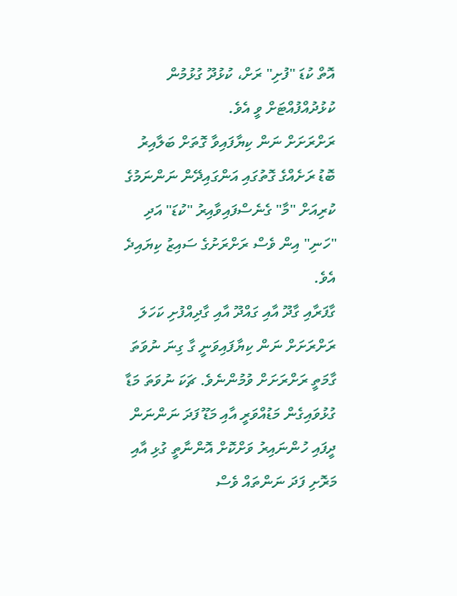އޮތް ކުޑަ "ފުށި" ރަށް، ކުޅުދޫ ގުޅުމުން ކުޅުދުއްފުއްޓަށް ވީ އެވެ.
ރަށްރަށަށް ނަން ކިޔާފައިވާ ގޮތަށް ބަލާއިރު ބޮޑު ރަށެއްގެ ގޮތުގައި އަންގައިދޭން ނަންނަމުގެ ކުރިއަށް "މާ" ގެނެސްފައިވާއިރު "ކުޑަ" އަދި "ހަނި" އިން ވެސް ރަށްރަށުގެ ސައިޒު ކިޔައިދެ އެވެ.
ގާފަރާއި ގާދޫ އާއި ގައްދޫ އާއި ގާދިއްފުށި ކަހަލަ ރަށްރަށަށް ނަން ކިޔާފައިވަނީ ގާ ގިނަ ނުވަތަ ގާމަތީ ރަށްރަށަށް ވުމުންނެވެ. ޗަކަ ނުވަތަ މަޑާ ގުޅުވައިގެން މަޑުއްވަރީ އާއި މަޑޫ ފަދަ ނަންނަން ދީފައި ހުންނައިރު ވަށްކޮށް އޮންނާތީ ގުޅި އާއި މަރޮށި ފަދަ ނަންތައް ވެސް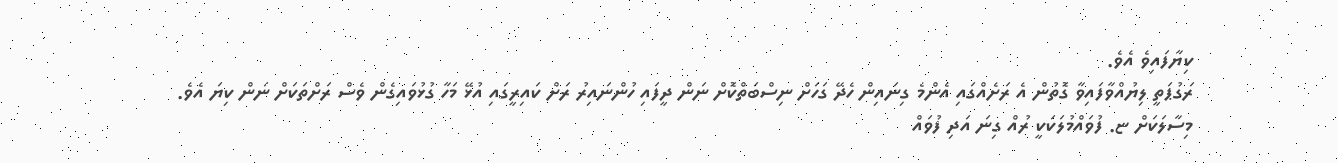ކިޔާފައިވެ އެވެ.
ރަގުޕަތީ ލިޔުއްވާފައިވާ ގޮތުން އެ ރަށެއްގައި އެންމެ ގިނައިން ހެދޭ ގަހަށް ނިސްބަތްކޮށް ނަން ދީފައި ހުންނައިރު ރަށް ކައިރީގައި އުޅޭ މަހާ ގުޅުވައިގެން ވެސް ރަށްތަކަށް ނަން ކިޔަ އެވެ.
މިސާލަކަށް ޏ. ފުވައްމުލަކަކީ ރުއް ގިނަ އަދި ފުވައް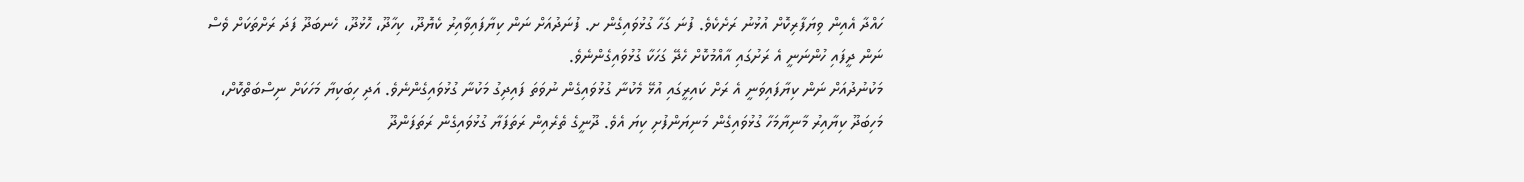ހައްދާ އެއިން ވިޔަފާރިކޮށް އުޅުނު ރަށެކެވެ. ފުނަ ގަހާ ގުޅުވައިގެން ށ. ފުނަދުއަށް ނަން ކިޔާފައިވާއިރު ކެޔޮދޫ، ކިހާދޫ، ހޮޅުދޫ، ހެނބަދޫ ފަދަ ރަށްތަކަށް ވެސް ނަން ދީފައި ހުންނަނީ އެ ރަށުގައި އާއްމުކޮށް ހެދޭ ގަހަކާ ގުޅުވައިގެންނެވެ.
މަކުނުދުއަށް ނަން ކިޔާފައިވަނީ އެ ރަށް ކައިރީގައި އުޅޭ މެކުނާ ގުޅުވައިގެން ނުވަތަ ފައިދިގު މަކުނާ ގުޅުވައިގެންނެވެ. އަދި ހިބަކިޔާ މަހަކަށް ނިސްބަތްކޮށް، މަހިބަދޫ ކިޔާއިރު މާނިޔާމަހާ ގުޅުވައިގެން މަނިޔަންފުށި ކިޔަ އެވެ. ދޫނީގެ ތެރެއިން ރަތަފަޔާ ގުޅުވައިގެން ރަތަފަންދޫ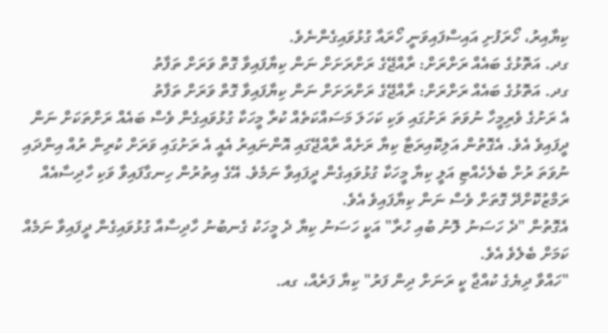ކިޔާއިރު، ހޯރަފުށި އައިސްފައިވަނީ ހޯރައާ ގުޅުވައިގެންނެވެ.
ގދ. އަތޮޅުގެ ބައެއް ރަށްރަށް: ރާއްޖޭގެ ރަށްރަށަށް ނަން ކިޔާފައިވާ ގޮތް ވަރަށް ތަފާތު
ގދ. އަތޮޅުގެ ބައެއް ރަށްރަށް: ރާއްޖޭގެ ރަށްރަށަށް ނަން ކިޔާފައިވާ ގޮތް ވަރަށް ތަފާތު
އެ ރަށުގެ ވެރިމީހާ ނުވަތަ ރަށުގައި ވަކި ކަހަލަ މަސައްކަތެއް ކުރާ މީހަކާ ގުޅުވައިގެން ވެސް ބައެއް ރަށްތަކަށް ނަން ދީފައިވެ އެވެ. އެގޮތުން އަލިކޮއިރަޓާ ކިޔާ ރަށެއް ރާއްޖޭގައި އޮންނައިރު އެއީ އެ ރަށުގައި ވަރަށް ކުރިން ރުއް އިންދައި ނުވަތަ ރުށް ބެލެހެއްޓި އަލީ ކިޔާ މީހަކާ ގުޅުވައިގެން ދީފައިވާ ނަމެވެ. އޭގެ އިތުރުން ހިނގާފައިވާ ވަކި ހާދިސާއެއް ރަމްޒުކޮށްދޭ ގޮތަށް ވެސް ނަން ކިޔާފައިވެ އެވެ.
އެގޮތުން "ދެ ހަސަނު ލޮނު ބުއި ހުރާ" އަކީ ހަސަނު ކިޔާ ދެ މީހަކު ގެނބުނު ހާދިސާއާ ގުޅުވައިގެން ދީފައިވާ ނަމެއް ކަމަށް ބެލެވެ އެވެ.
"ހައްވާ ދިޔެގެ ކުއްޖާ ކީ ރަނަށް ދިން ފަރު" ކިޔާ ފަރެއް، ގއ.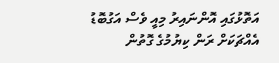އަތޮޅުގައި އޮންނައިރު މިއީ ވެސް އަގުބޮޑު އެއްޗަކަށް ރަން ކިޔުމުގެ ގޮތުން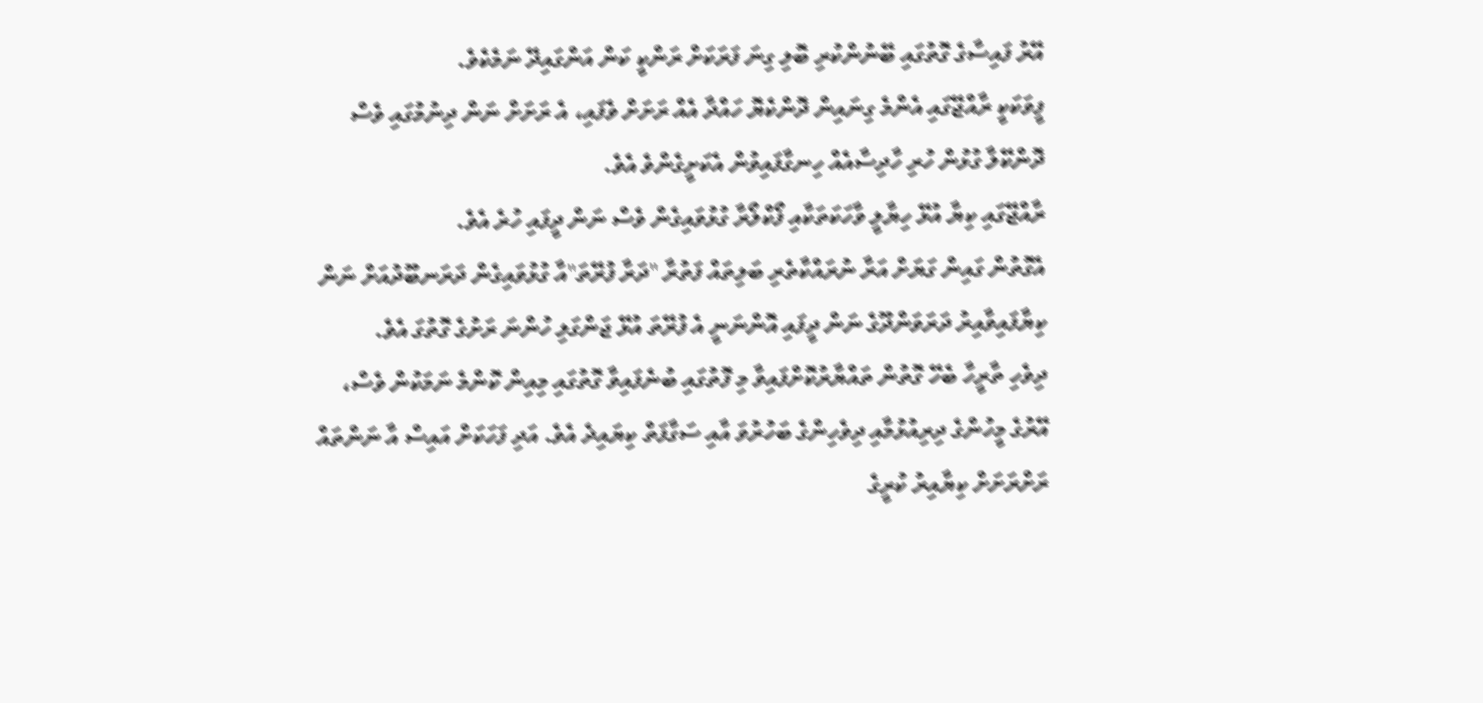އޭރު ފައިސާގެ ގޮތުގައި ބޭނުންކުރި ބޮލި ގިނަ ފަރަކަށް ރަންކީ ކަން އަންގައިދޭ ނަމެކެވެ.
ފީވަކަކީ ރާއްޖޭގައި އެންމެ ގިނައިން ދޮންކެޔޮ ހައްދާ އެއް ރަށަށް ވެފައި، އެ ރަށަށް ނަން ދިނުމުގައި ވެސް ދޮންކޭލާ ގުޅުން ހުރި ހާދިސާއެއް ހިނގާފައިވުން އެކަށީގެންވެ އެވެ.
ރާއްޖޭގައި ކިޔާ އުޅޭ ހިޔާލީ ވާހަކަތަކާއި ފޯކްލޯރާ ގުޅުވައިގެން ވެސް ނަން ދީފައި ހުރެ އެވެ.
އެގޮތުން ގައިން ގަޔަށް އަރާ ނުރައްކާތެރި ބަލިތައް ފަތުރާ "ދަރާ ފުރޭތަ"އާ ގުޅުވައިގެން ދަރަނބޫދުއަށް ނަން ކިޔާފައިވާއިރު ދަރަވަންދޫގެ ނަން ދީފައި އޮންނަނީ އެ ފުރޭތަ އުޅޭ ޖަންގަލި ހުންނަ ރަށުގެ ގޮތުގަ އެވެ.
ދިވެހި ތާރީހާ ބެހޭ ގޮތުން ތައްޔާރުކޮށްފައިވާ މި ފޮތުގައި ބުނެފައިވާ ގޮތުގައި މިއިން ކޮންމެ ނަމަކުން ވެސް، އޭރުގެ މީހުންގެ ދިރިއުޅުމާއި ދިވެހިންގެ ބަހުރުވަ އާއި ސަގާފަތް ކިޔައިދެ އެވެ. އަދި ފަހަކަށް އައިސް އާ ނަންތައް ރަށްރަށަށް ކިޔާއިރު ކުރީގެ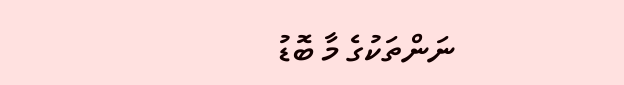ނަންތަކުގެ މާ ބޮޑު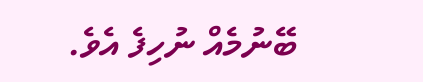ބޭނުމެއް ނުހިފެ އެވެ.